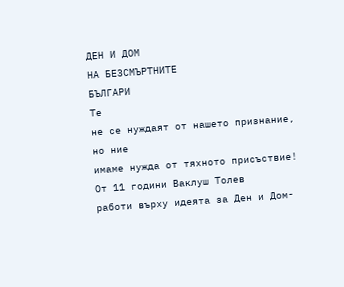ДЕН И ДОМ
НА БЕЗСМЪРТНИТЕ
БЪЛГАРИ
Те
не се нуждаят от нашето признание,
но ние
имаме нужда от тяхното присъствие!
От 11 години Ваклуш Толев
работи върху идеята за Ден и Дом-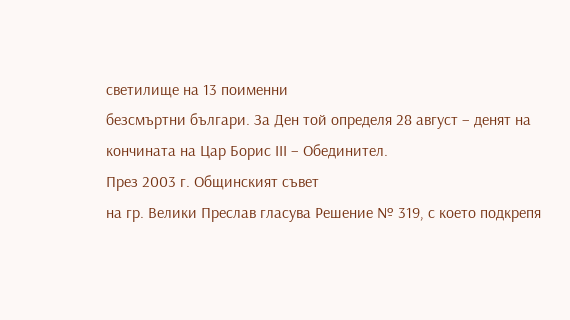светилище на 13 поименни
безсмъртни българи. За Ден той определя 28 август – денят на
кончината на Цар Борис ІІІ – Обединител.
През 2003 г. Общинският съвет
на гр. Велики Преслав гласува Решение № 319, с което подкрепя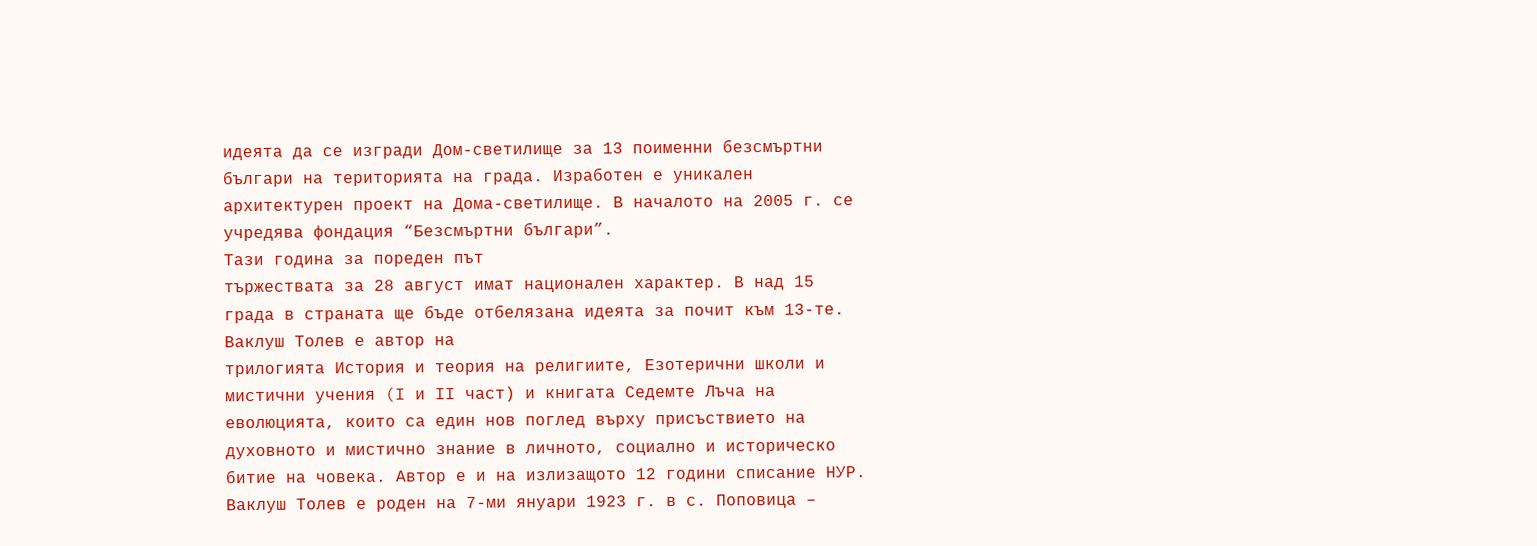идеята да се изгради Дом-светилище за 13 поименни безсмъртни
българи на територията на града. Изработен е уникален
архитектурен проект на Дома-светилище. В началото на 2005 г. се
учредява фондация “Безсмъртни българи”.
Тази година за пореден път
тържествата за 28 август имат национален характер. В над 15
града в страната ще бъде отбелязана идеята за почит към 13-те.
Ваклуш Толев е автор на
трилогията История и теория на религиите, Езотерични школи и
мистични учения (I и II част) и книгата Седемте Лъча на
еволюцията, които са един нов поглед върху присъствието на
духовното и мистично знание в личното, социално и историческо
битие на човека. Автор е и на излизащото 12 години списание НУР.
Ваклуш Толев е роден на 7-ми януари 1923 г. в с. Поповица –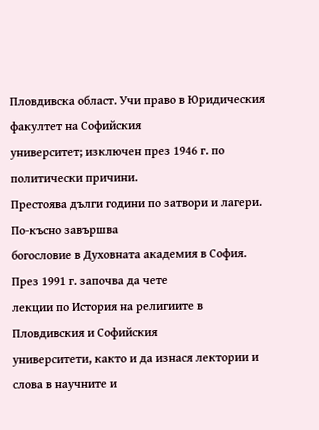Пловдивска област. Учи право в Юридическия факултет на Софийския
университет; изключен през 1946 г. по политически причини.
Престоява дълги години по затвори и лагери. По-късно завършва
богословие в Духовната академия в София.
През 1991 г. започва да чете
лекции по История на религиите в Пловдивския и Софийския
университети, както и да изнася лектории и слова в научните и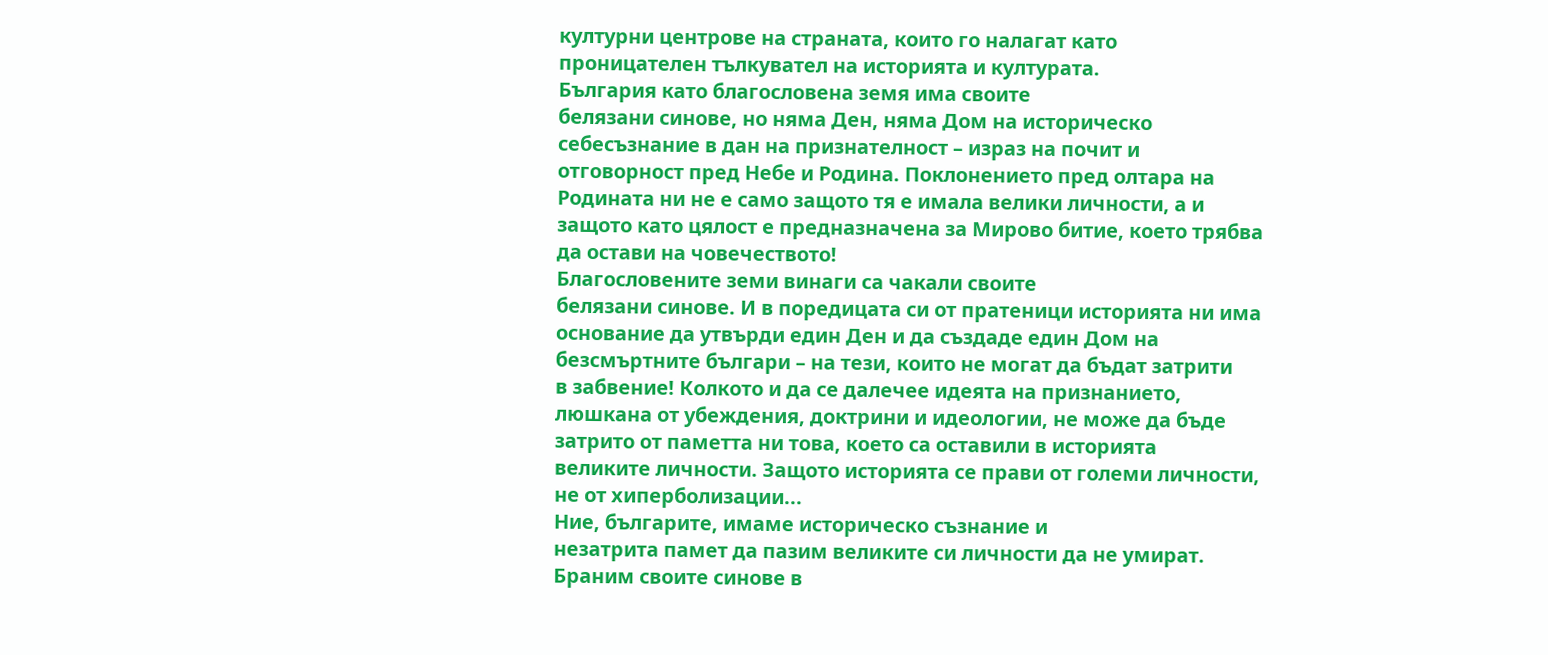културни центрове на страната, които го налагат като
проницателен тълкувател на историята и културата.
България като благословена земя има своите
белязани синове, но няма Ден, няма Дом на историческо
себесъзнание в дан на признателност – израз на почит и
отговорност пред Небе и Родина. Поклонението пред олтара на
Родината ни не е само защото тя е имала велики личности, а и
защото като цялост е предназначена за Мирово битие, което трябва
да остави на човечеството!
Благословените земи винаги са чакали своите
белязани синове. И в поредицата си от пратеници историята ни има
основание да утвърди един Ден и да създаде един Дом на
безсмъртните българи – на тези, които не могат да бъдат затрити
в забвение! Колкото и да се далечее идеята на признанието,
люшкана от убеждения, доктрини и идеологии, не може да бъде
затрито от паметта ни това, което са оставили в историята
великите личности. Защото историята се прави от големи личности,
не от хиперболизации...
Ние, българите, имаме историческо съзнание и
незатрита памет да пазим великите си личности да не умират.
Браним своите синове в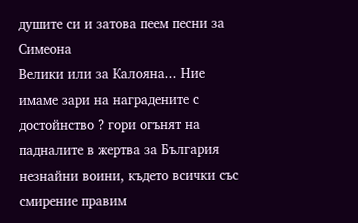душите си и затова пеем песни за Симеона
Велики или за Калoяна... Ние имаме зари на наградените с
достойнство ? гори огънят на падналите в жертва за България
незнайни воини, където всички със смирение правим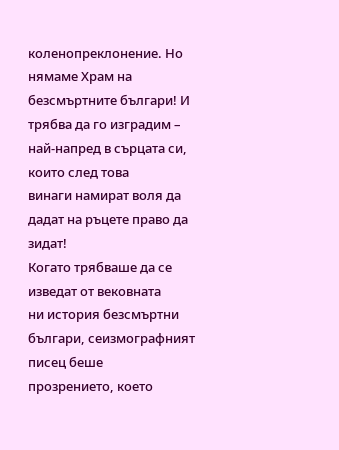коленопреклонение. Но нямаме Храм на безсмъртните българи! И
трябва да го изградим – най-напред в сърцата си, които след това
винаги намират воля да дадат на ръцете право да зидат!
Когато трябваше да се изведат от вековната
ни история безсмъртни българи, сеизмографният писец беше
прозрението, което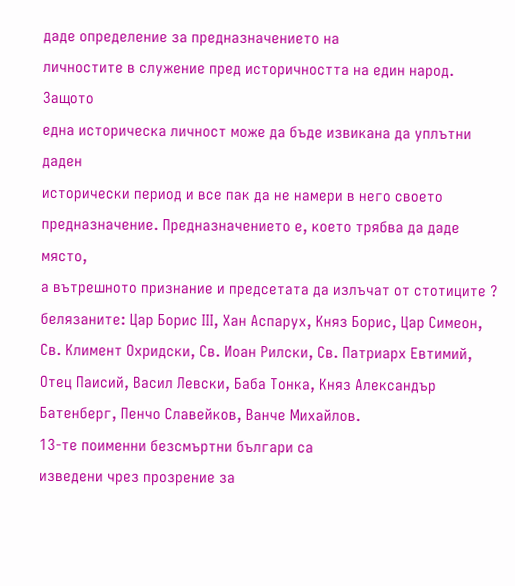даде определение за предназначението на
личностите в служение пред историчността на един народ. Защото
една историческа личност може да бъде извикана да уплътни даден
исторически период и все пак да не намери в него своето
предназначение. Предназначението е, което трябва да даде място,
а вътрешното признание и предсетата да излъчат от стотиците ?
белязаните: Цар Борис III, Хан Аспарух, Княз Борис, Цар Симеон,
Св. Климент Охридски, Св. Иоан Рилски, Св. Патриарх Евтимий,
Отец Паисий, Васил Левски, Баба Тонка, Княз Александър
Батенберг, Пенчо Славейков, Ванче Михайлов.
13-те поименни безсмъртни българи са
изведени чрез прозрение за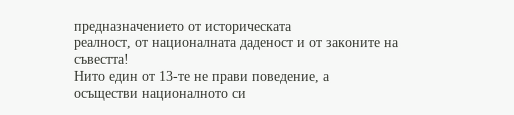предназначението от историческата
реалност, от националната даденост и от законите на съвестта!
Нито един от 13-те не прави поведение, а
осъществи националното си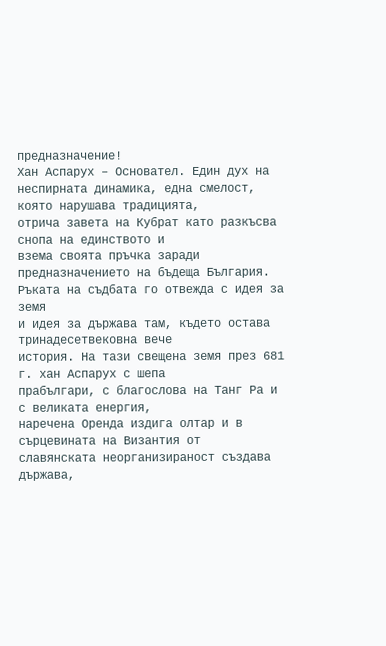предназначение!
Хан Аспарух – Основател. Един дух на
неспирната динамика, една смелост, която нарушава традицията,
отрича завета на Кубрат като разкъсва снопа на единството и
взема своята пръчка заради предназначението на бъдеща България.
Ръката на съдбата го отвежда с идея за земя
и идея за държава там, където остава тринадесетвековна вече
история. На тази свещена земя през 681 г. хан Аспарух с шепа
прабългари, с благослова на Танг Ра и с великата енергия,
наречена Оренда издига олтар и в сърцевината на Византия от
славянската неорганизираност създава държава,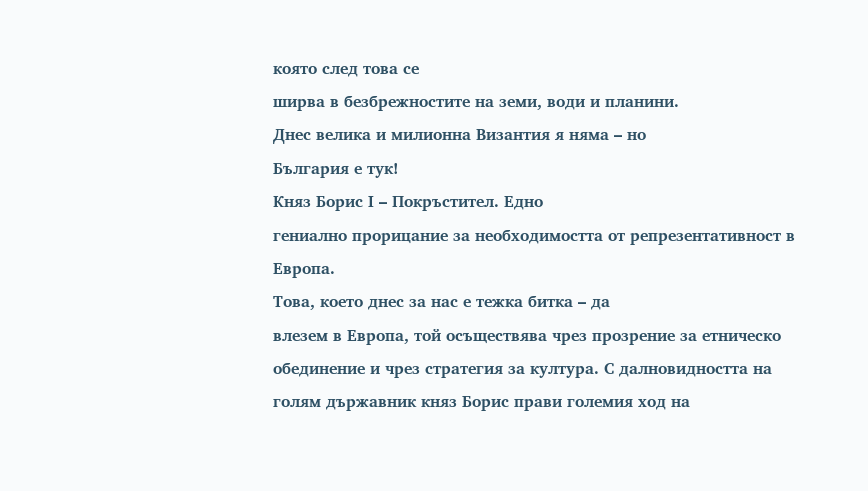която след това се
ширва в безбрежностите на земи, води и планини.
Днес велика и милионна Византия я няма – но
България е тук!
Княз Борис І – Покръстител. Едно
гениално прорицание за необходимостта от репрезентативност в
Европа.
Това, което днес за нас е тежка битка – да
влезем в Европа, той осъществява чрез прозрение за етническо
обединение и чрез стратегия за култура. С далновидността на
голям държавник княз Борис прави големия ход на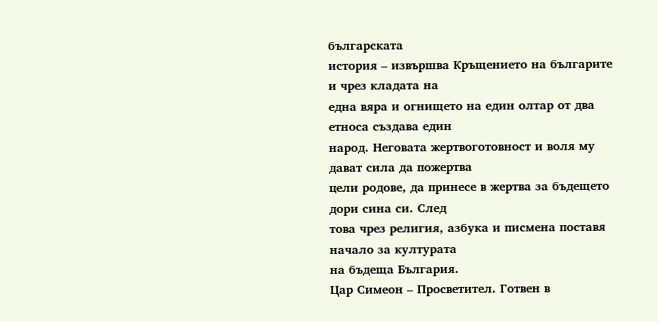българската
история – извършва Кръщението на българите и чрез кладата на
една вяра и огнището на един олтар от два етноса създава един
народ. Неговата жертвоготовност и воля му дават сила да пожертва
цели родове, да принесе в жертва за бъдещето дори сина си. След
това чрез религия, азбука и писмена поставя начало за културата
на бъдеща България.
Цар Симеон – Просветител. Готвен в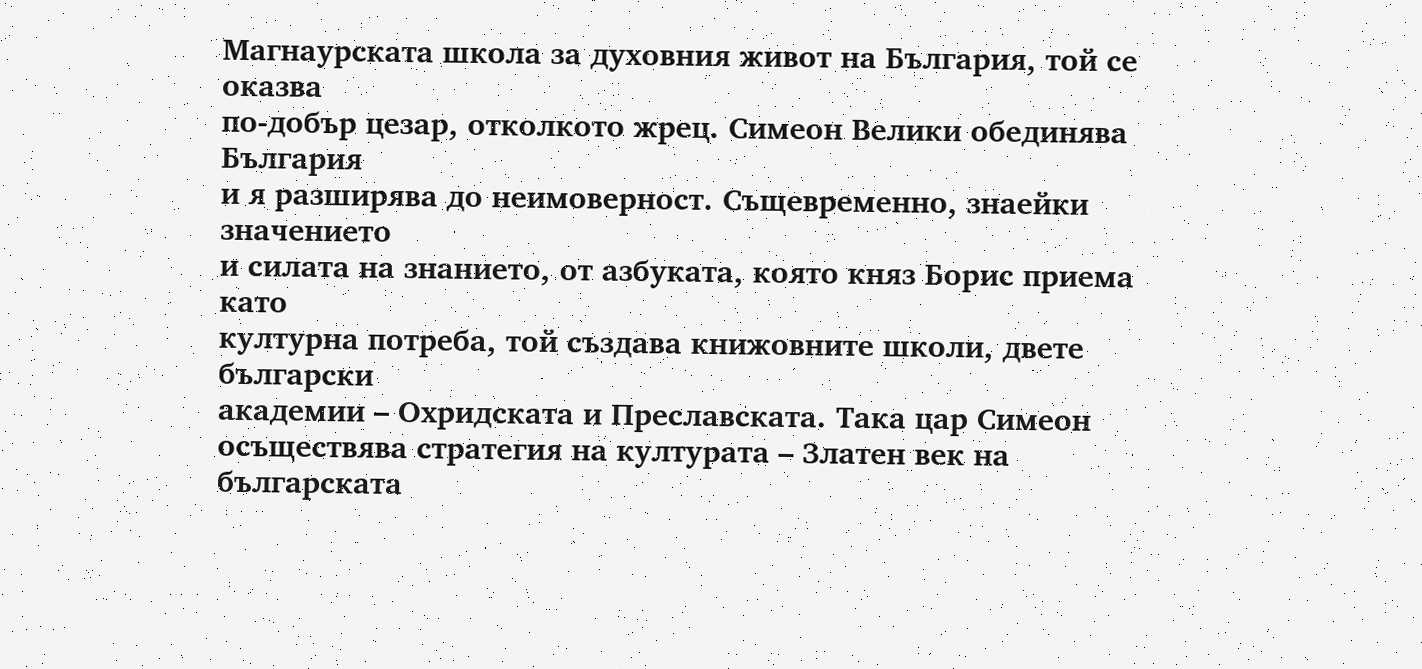Магнаурската школа за духовния живот на България, той се оказва
по-добър цезар, отколкото жрец. Симеон Велики обединява България
и я разширява до неимоверност. Същевременно, знаейки значението
и силата на знанието, от азбуката, която княз Борис приема като
културна потреба, той създава книжовните школи, двете български
академии – Охридската и Преславската. Така цар Симеон
осъществява стратегия на културата – Златен век на българската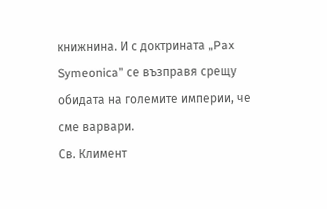книжнина. И с доктрината „Pax Symeonica” се възправя срещу
обидата на големите империи, че сме варвари.
Св. Климент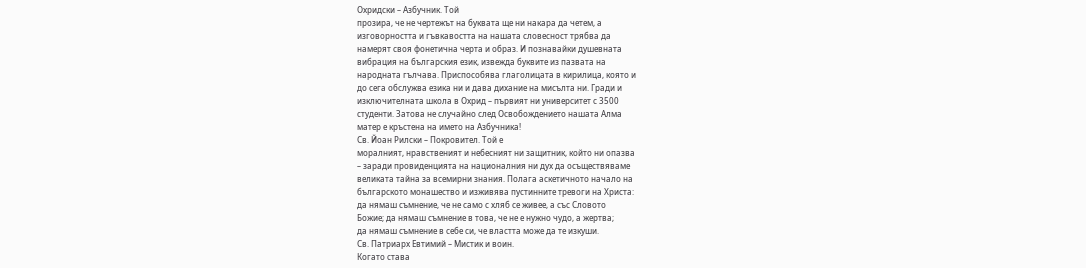Охридски – Азбучник. Той
прозира, че не чертежът на буквата ще ни накара да четем, а
изговорността и гъвкавостта на нашата словесност трябва да
намерят своя фонетична черта и образ. И познавайки душевната
вибрация на българския език, извежда буквите из пазвата на
народната гълчава. Приспособява глаголицата в кирилица, която и
до сега обслужва езика ни и дава дихание на мисълта ни. Гради и
изключителната школа в Охрид – първият ни университет с 3500
студенти. Затова не случайно след Освобождението нашата Алма
матер е кръстена на името на Азбучника!
Св. Йоан Рилски – Покровител. Той е
моралният, нравственият и небесният ни защитник, който ни опазва
– заради провиденцията на националния ни дух да осъществяваме
великата тайна за всемирни знания. Полага аскетичното начало на
българското монашество и изживява пустинните тревоги на Христа:
да нямаш съмнение, че не само с хляб се живее, а със Словото
Божие; да нямаш съмнение в това, че не е нужно чудо, а жертва;
да нямаш съмнение в себе си, че властта може да те изкуши.
Св. Патриарх Евтимий – Мистик и воин.
Когато става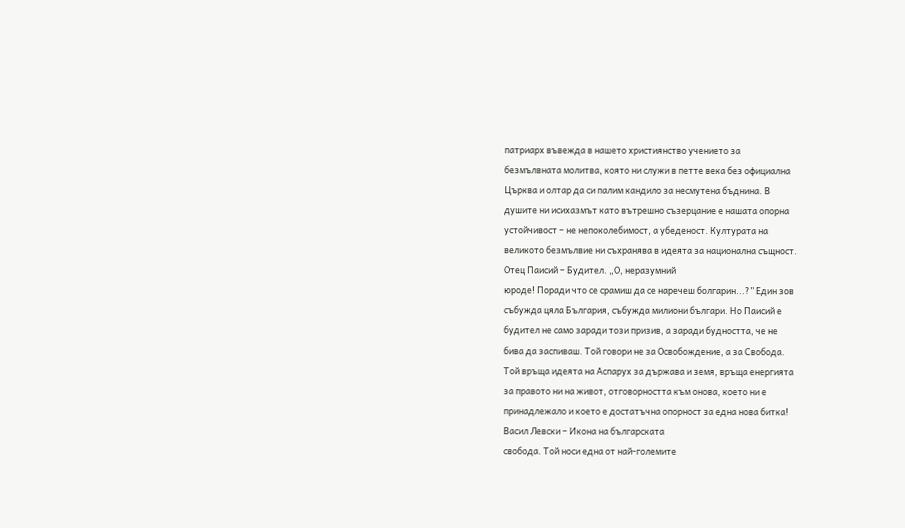патриарх въвежда в нашето християнство учението за
безмълвната молитва, която ни служи в петте века без официална
Църква и олтар да си палим кандило за несмутена бъднина. В
душите ни исихазмът като вътрешно съзерцание е нашата опорна
устойчивост – не непоколебимост, а убеденост. Културата на
великото безмълвие ни съхранява в идеята за национална същност.
Отец Паисий – Будител. „О, неразумний
юроде! Поради что се срамиш да се наречеш болгарин...?” Един зов
събужда цяла България, събужда милиони българи. Но Паисий е
будител не само заради този призив, а заради будността, че не
бива да заспиваш. Той говори не за Освобождение, а за Свобода.
Той връща идеята на Аспарух за държава и земя, връща енергията
за правото ни на живот, отговорността към онова, което ни е
принадлежало и което е достатъчна опорност за една нова битка!
Васил Левски – Икона на българската
свобода. Той носи една от най-големите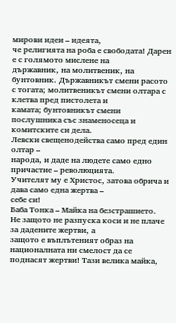мирови идеи – идеята,
че религията на роба е свободата! Дарен е с голямото мислене на
държавник, на молитвеник, на бунтовник. Държавникът смени расото
с тогата; молитвеникът смени олтара с клетва пред пистолета и
камата; бунтовникът смени послушника със знаменосеца и
комитските си дела.
Левски свещенодейства само пред един олтар –
народа, и даде на людете само едно причастие – революцията.
Учителят му е Христос, затова обрича и дава само една жертва –
себе си!
Баба Тонка – Майка на безстрашието.
Не защото не разпуска коси и не плаче за дадените жертви, а
защото е въплътеният образ на националната ни смелост да се
поднасят жертви! Тази велика майка,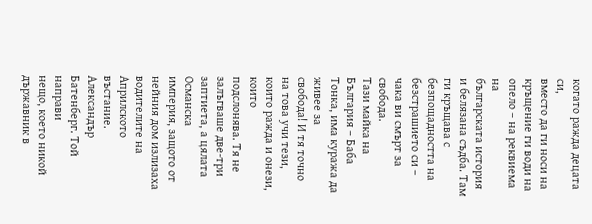когато ражда децата си,
вместо да ги носи на кръщение ги води на опело – на реквиема на
българската история и белязана съдба. Там ги кръщава с
безпощадността на безстрашието си – чака ви смърт за свобода.
Тази майка на България – Баба Тонка, има куража да живее за
свобода! И тя точно на това учи тези, които ражда и онези, които
подслонява. Тя не залъгваше две-три заптиета, а цялата Османска
империя, защото от нейния дом излизаха водителите на Априлското
въстание.
Александър Батенберг. Той направи
нещо, което никой държавник в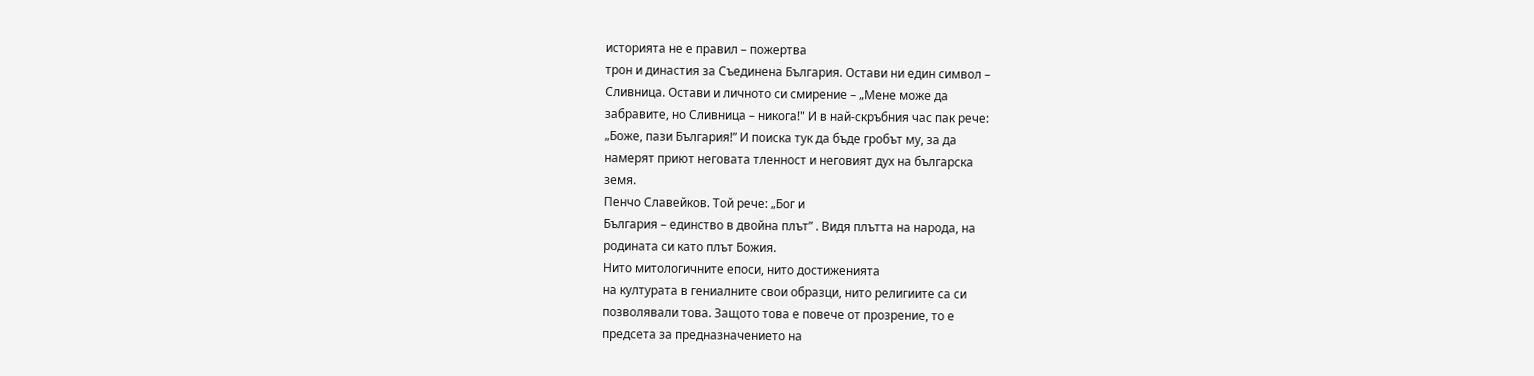историята не е правил – пожертва
трон и династия за Съединена България. Остави ни един символ –
Сливница. Остави и личното си смирение – „Мене може да
забравите, но Сливница – никога!" И в най-скръбния час пак рече:
„Боже, пази България!” И поиска тук да бъде гробът му, за да
намерят приют неговата тленност и неговият дух на българска
земя.
Пенчо Славейков. Той рече: „Бог и
България – единство в двойна плът” . Видя плътта на народа, на
родината си като плът Божия.
Нито митологичните епоси, нито достиженията
на културата в гениалните свои образци, нито религиите са си
позволявали това. Защото това е повече от прозрение, то е
предсета за предназначението на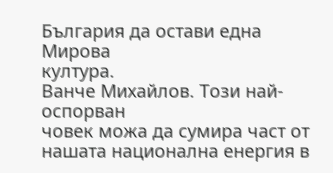България да остави една Мирова
култура.
Ванче Михайлов. Този най-оспорван
човек можа да сумира част от нашата национална енергия в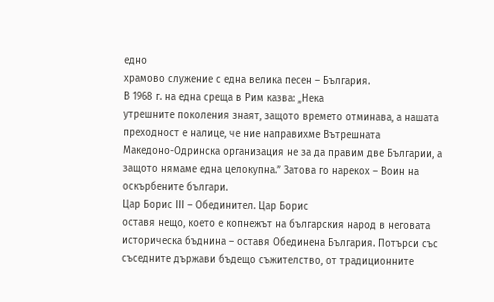едно
храмово служение с една велика песен – България.
В 1968 г. на една среща в Рим казва: „Нека
утрешните поколения знаят, защото времето отминава, а нашата
преходност е налице, че ние направихме Вътрешната
Македоно-Одринска организация не за да правим две Българии, а
защото нямаме една целокупна.” Затова го нарекох – Воин на
оскърбените българи.
Цар Борис ІІІ – Обединител. Цар Борис
оставя нещо, което е копнежът на българския народ в неговата
историческа бъднина – оставя Обединена България. Потърси със
съседните държави бъдещо съжителство, от традиционните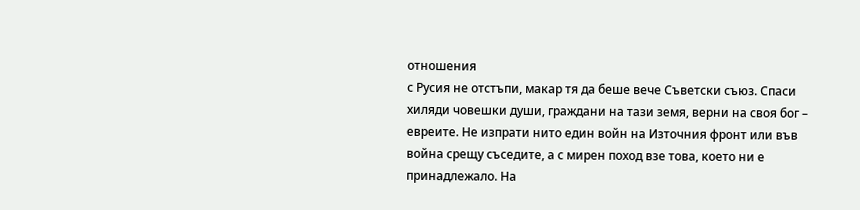отношения
с Русия не отстъпи, макар тя да беше вече Съветски съюз. Спаси
хиляди човешки души, граждани на тази земя, верни на своя бог –
евреите. Не изпрати нито един войн на Източния фронт или във
война срещу съседите, а с мирен поход взе това, което ни е
принадлежало. На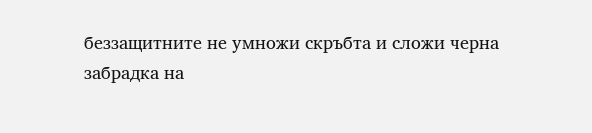беззащитните не умножи скръбта и сложи черна
забрадка на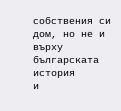собствения си дом, но не и върху българската история
и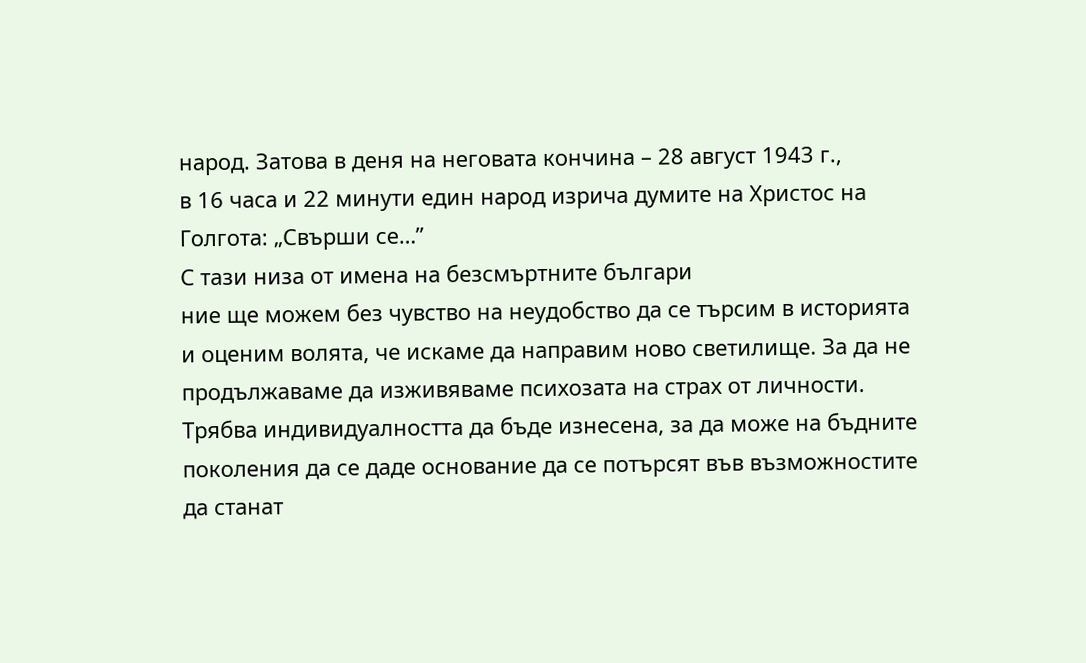народ. Затова в деня на неговата кончина – 28 август 1943 г.,
в 16 часа и 22 минути един народ изрича думите на Христос на
Голгота: „Свърши се…”
С тази низа от имена на безсмъртните българи
ние ще можем без чувство на неудобство да се търсим в историята
и оценим волята, че искаме да направим ново светилище. За да не
продължаваме да изживяваме психозата на страх от личности.
Трябва индивидуалността да бъде изнесена, за да може на бъдните
поколения да се даде основание да се потърсят във възможностите
да станат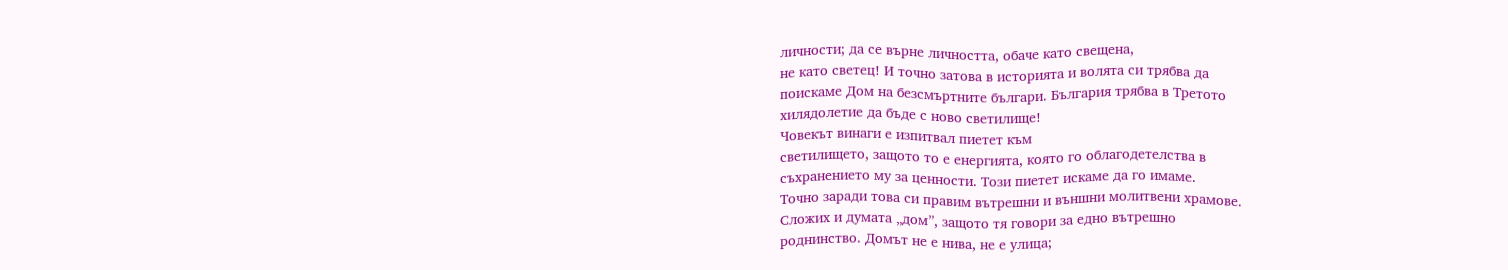личности; да се върне личността, обаче като свещена,
не като светец! И точно затова в историята и волята си трябва да
поискаме Дом на безсмъртните българи. България трябва в Третото
хилядолетие да бъде с ново светилище!
Човекът винаги е изпитвал пиетет към
светилището, защото то е енергията, която го облагодетелства в
съхранението му за ценности. Този пиетет искаме да го имаме.
Точно заради това си правим вътрешни и външни молитвени храмове.
Сложих и думата „дом”, защото тя говори за едно вътрешно
роднинство. Домът не е нива, не е улица;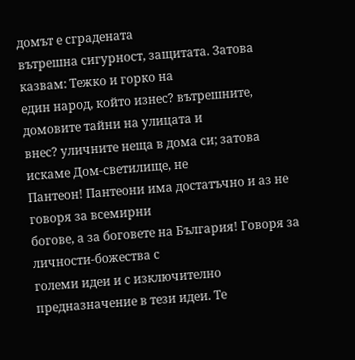домът е сградената
вътрешна сигурност, защитата. Затова казвам: Тежко и горко на
един народ, който изнес? вътрешните, домовите тайни на улицата и
внес? уличните неща в дома си; затова искаме Дом-светилище, не
Пантеон! Пантеони има достатъчно и аз не говоря за всемирни
богове, а за боговете на България! Говоря за личности-божества с
големи идеи и с изключително предназначение в тези идеи. Те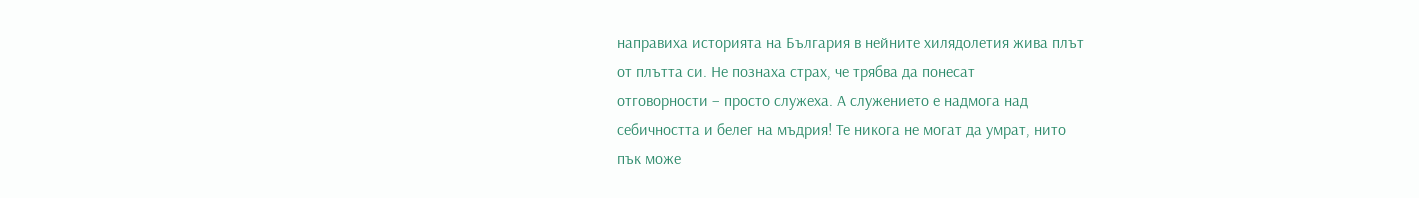направиха историята на България в нейните хилядолетия жива плът
от плътта си. Не познаха страх, че трябва да понесат
отговорности – просто служеха. А служението е надмога над
себичността и белег на мъдрия! Те никога не могат да умрат, нито
пък може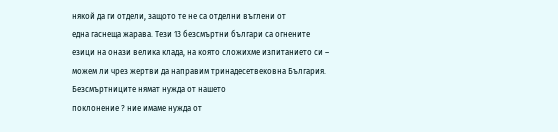някой да ги отдели, защото те не са отделни въглени от
една гаснеща жарава. Тези 13 безсмъртни българи са огнените
езици на онази велика клада, на която сложихме изпитанието си –
можем ли чрез жертви да направим тринадесетвековна България.
Безсмъртниците нямат нужда от нашето
поклонение ? ние имаме нужда от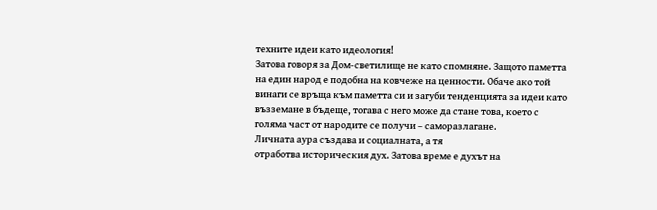техните идеи като идеология!
Затова говоря за Дом-светилище не като спомняне. Защото паметта
на един народ е подобна на ковчеже на ценности. Обаче ако той
винаги се връща към паметта си и загуби тенденцията за идеи като
възземане в бъдеще, тогава с него може да стане това, което с
голяма част от народите се получи – саморазлагане.
Личната аура създава и социалната, а тя
отработва историческия дух. Затова време е духът на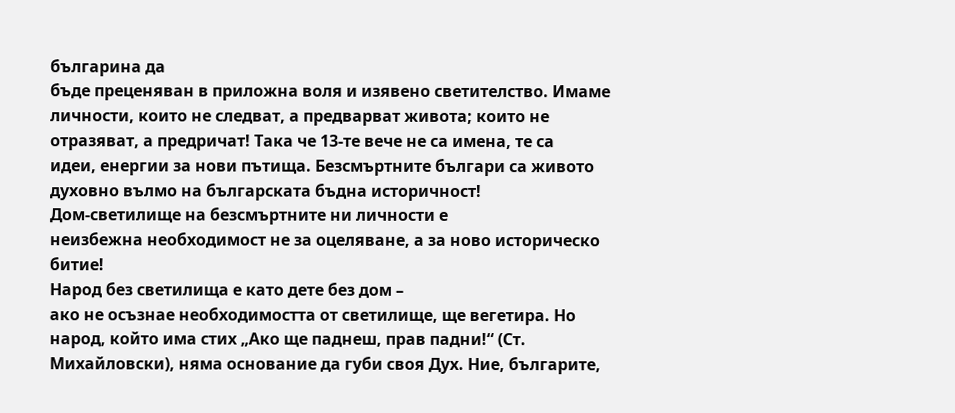българина да
бъде преценяван в приложна воля и изявено светителство. Имаме
личности, които не следват, а предварват живота; които не
отразяват, а предричат! Така че 13-те вече не са имена, те са
идеи, енергии за нови пътища. Безсмъртните българи са живото
духовно вълмо на българската бъдна историчност!
Дом-светилище на безсмъртните ни личности е
неизбежна необходимост не за оцеляване, а за ново историческо
битие!
Народ без светилища е като дете без дом –
ако не осъзнае необходимостта от светилище, ще вегетира. Но
народ, който има стих „Ако ще паднеш, прав падни!“ (Ст.
Михайловски), няма основание да губи своя Дух. Ние, българите,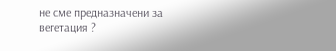не сме предназначени за вегетация ?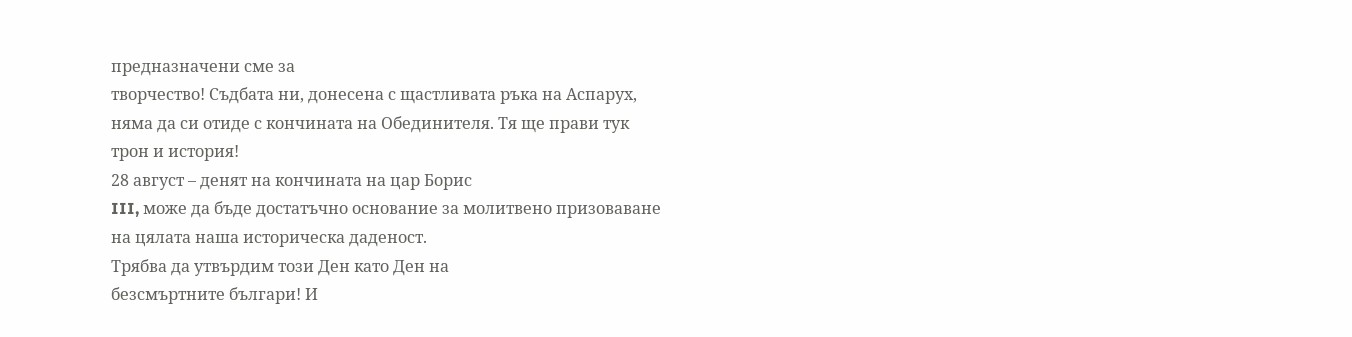предназначени сме за
творчество! Съдбата ни, донесена с щастливата ръка на Аспарух,
няма да си отиде с кончината на Oбединителя. Тя ще прави тук
трон и история!
28 август – денят на кончината на цар Борис
III, може да бъде достатъчно основание за молитвено призоваване
на цялата наша историческа даденост.
Трябва да утвърдим този Ден като Ден на
безсмъртните българи! И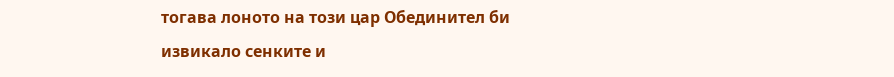тогава лоното на този цар Обединител би
извикало сенките и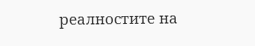реалностите на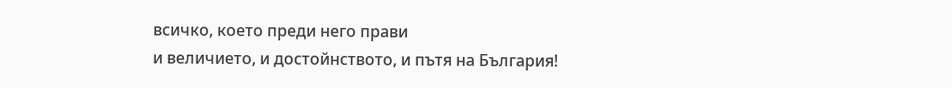всичко, което преди него прави
и величието, и достойнството, и пътя на България!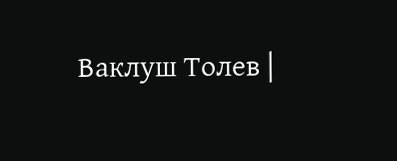Ваклуш Толев |